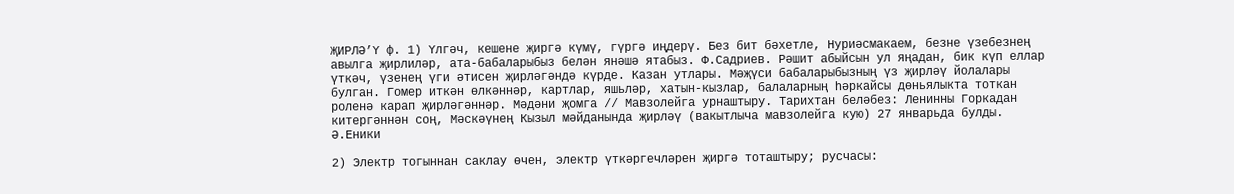ҖИРЛӘ’Ү ф. 1) Үлгәч, кешене җиргә күмү, гүргә иңдерү. Без бит бәхетле, Нуриәсмакаем, безне үзебезнең авылга җирлиләр, ата-бабаларыбыз белән янәшә ятабыз. Ф.Садриев. Рәшит абыйсын ул яңадан, бик күп еллар үткәч, үзенең үги әтисен җирләгәндә күрде. Казан утлары. Мәҗүси бабаларыбызның үз җирләү йолалары булган. Гомер иткән өлкәннәр, картлар, яшьләр, хатын-кызлар, балаларның һәркайсы дөньялыкта тоткан роленә карап җирләгәннәр. Мәдәни җомга // Мавзолейга урнаштыру. Тарихтан беләбез: Ленинны Горкадан китергәннән соң, Мәскәүнең Кызыл мәйданында җирләү (вакытлыча мавзолейга кую) 27 январьда булды. Ә.Еники

2) Электр тогыннан саклау өчен, электр үткәргечләрен җиргә тоташтыру; русчасы: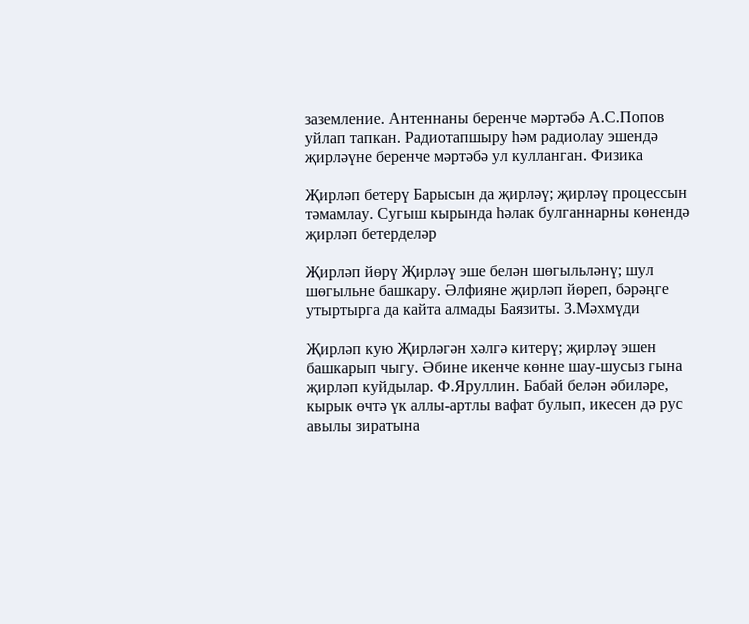заземление. Антеннаны беренче мәртәбә А.С.Попов уйлап тапкан. Радиотапшыру һәм радиолау эшендә җирләүне беренче мәртәбә ул кулланган. Физика

Җирләп бетерү Барысын да җирләү; җирләү процессын тәмамлау. Сугыш кырында һәлак булганнарны көнендә җирләп бетерделәр

Җирләп йөрү Җирләү эше белән шөгыльләнү; шул шөгыльне башкару. Әлфияне җирләп йөреп, бәрәңге утыртырга да кайта алмады Баязиты. З.Мәхмүди

Җирләп кую Җирләгән хәлгә китерү; җирләү эшен башкарып чыгу. Әбине икенче көнне шау-шусыз гына җирләп куйдылар. Ф.Яруллин. Бабай белән әбиләре, кырык өчтә үк аллы-артлы вафат булып, икесен дә рус авылы зиратына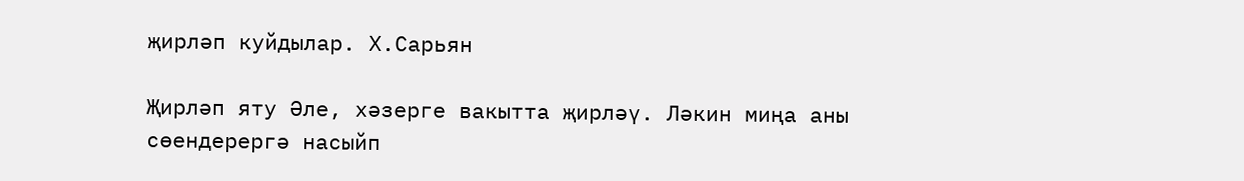җирләп куйдылар. Х.Сарьян

Җирләп яту Әле, хәзерге вакытта җирләү. Ләкин миңа аны сөендерергә насыйп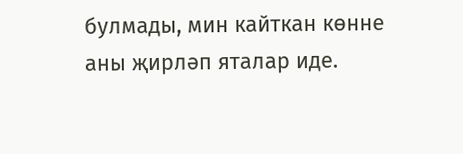булмады, мин кайткан көнне аны җирләп яталар иде.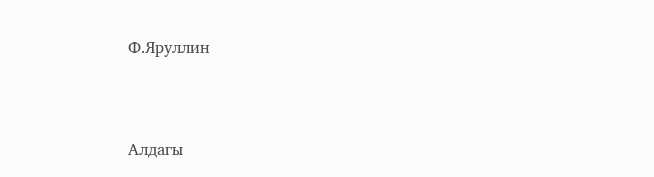Ф.Яруллин



Алдагы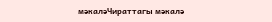мәкаләЧираттагы мәкалә